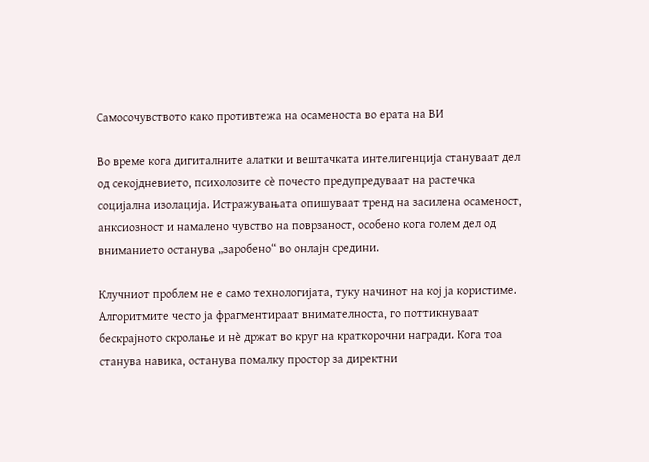Самосочувството како противтежа на осаменоста во ерата на ВИ

Во време кога дигиталните алатки и вештачката интелигенција стануваат дел од секојдневието, психолозите сè почесто предупредуваат на растечка социјална изолација. Истражувањата опишуваат тренд на засилена осаменост, анксиозност и намалено чувство на поврзаност, особено кога голем дел од вниманието останува „заробено“ во онлајн средини.

Клучниот проблем не е само технологијата, туку начинот на кој ја користиме. Алгоритмите често ја фрагментираат внимателноста, го поттикнуваат бескрајното скролање и нè држат во круг на краткорочни награди. Кога тоа станува навика, останува помалку простор за директни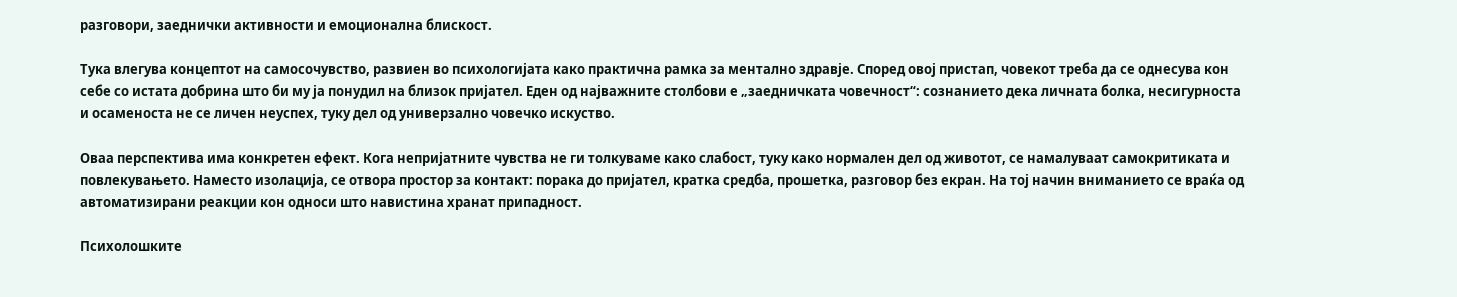разговори, заеднички активности и емоционална блискост.

Тука влегува концептот на самосочувство, развиен во психологијата како практична рамка за ментално здравје. Според овој пристап, човекот треба да се однесува кон себе со истата добрина што би му ја понудил на близок пријател. Еден од најважните столбови е „заедничката човечност“: сознанието дека личната болка, несигурноста и осаменоста не се личен неуспех, туку дел од универзално човечко искуство.

Оваа перспектива има конкретен ефект. Кога непријатните чувства не ги толкуваме како слабост, туку како нормален дел од животот, се намалуваат самокритиката и повлекувањето. Наместо изолација, се отвора простор за контакт: порака до пријател, кратка средба, прошетка, разговор без екран. На тој начин вниманието се враќа од автоматизирани реакции кон односи што навистина хранат припадност.

Психолошките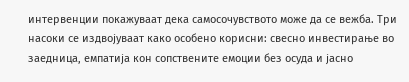интервенции покажуваат дека самосочувството може да се вежба. Три насоки се издвојуваат како особено корисни: свесно инвестирање во заедница, емпатија кон сопствените емоции без осуда и јасно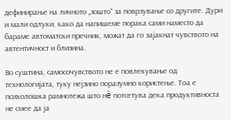дефинирање на личното „зошто“ за поврзување со другите. Дури и мали одлуки, како да напишеме порака сами наместо да бараме автоматски пречник, можат да го зајакнат чувството на автентичност и близина.

Во суштина, самосочувството не е повлекување од технологијата, туку нејзино поразумно користење. Тоа е психолошка рамнотежа што нè потсетува дека продуктивноста не смее да ја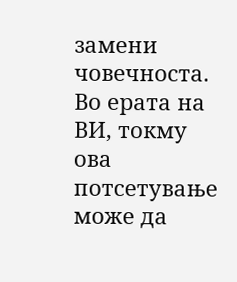замени човечноста. Во ерата на ВИ, токму ова потсетување може да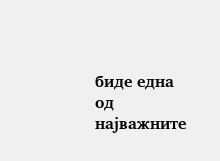биде една од најважните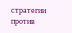стратегии против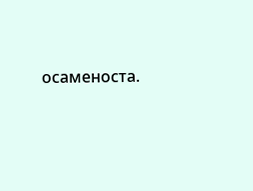осаменоста.